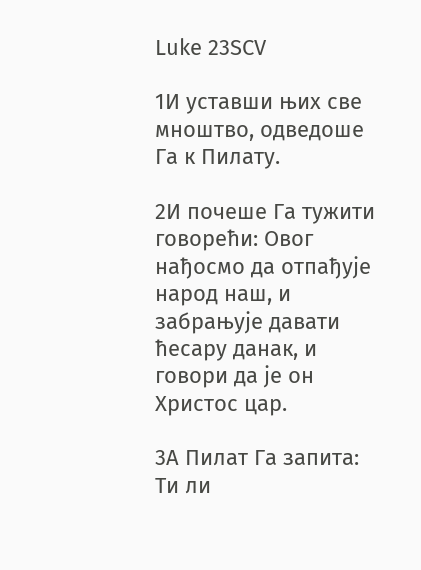Luke 23SCV

1И уставши њих све мноштво, одведоше Га к Пилату.

2И почеше Га тужити говорећи: Овог нађосмо да отпађује народ наш, и забрањује давати ћесару данак, и говори да је он Христос цар.

3А Пилат Га запита: Ти ли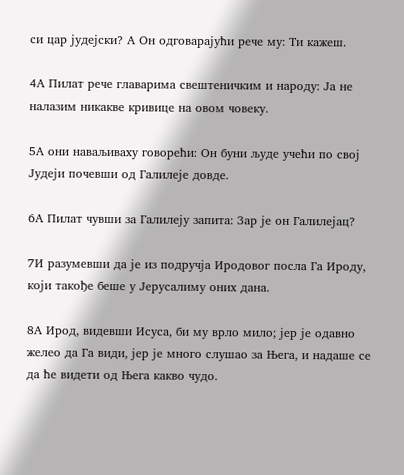си цар јудејски? А Он одговарајући рече му: Ти кажеш.

4А Пилат рече главарима свештеничким и народу: Ја не налазим никакве кривице на овом човеку.

5А они наваљиваху говорећи: Он буни људе учећи по свој Јудеји почевши од Галилеје довде.

6А Пилат чувши за Галилеју запита: Зар је он Галилејац?

7И разумевши да је из подручја Иродовог посла Га Ироду, који такође беше у Јерусалиму оних дана.

8А Ирод, видевши Исуса, би му врло мило; јер је одавно желео да Га види, јер је много слушао за Њега, и надаше се да ће видети од Њега какво чудо.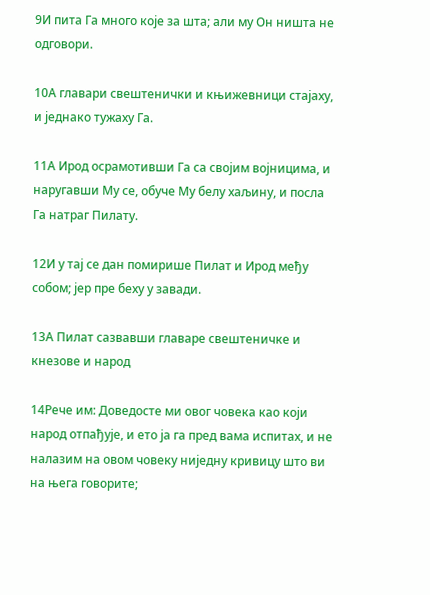9И пита Га много које за шта; али му Он ништа не одговори.

10А главари свештенички и књижевници стајаху, и једнако тужаху Га.

11А Ирод осрамотивши Га са својим војницима, и наругавши Му се, обуче Му белу хаљину, и посла Га натраг Пилату.

12И у тај се дан помирише Пилат и Ирод међу собом; јер пре беху у завади.

13А Пилат сазвавши главаре свештеничке и кнезове и народ

14Рече им: Доведосте ми овог човека као који народ отпађује, и ето ја га пред вама испитах, и не налазим на овом човеку ниједну кривицу што ви на њега говорите;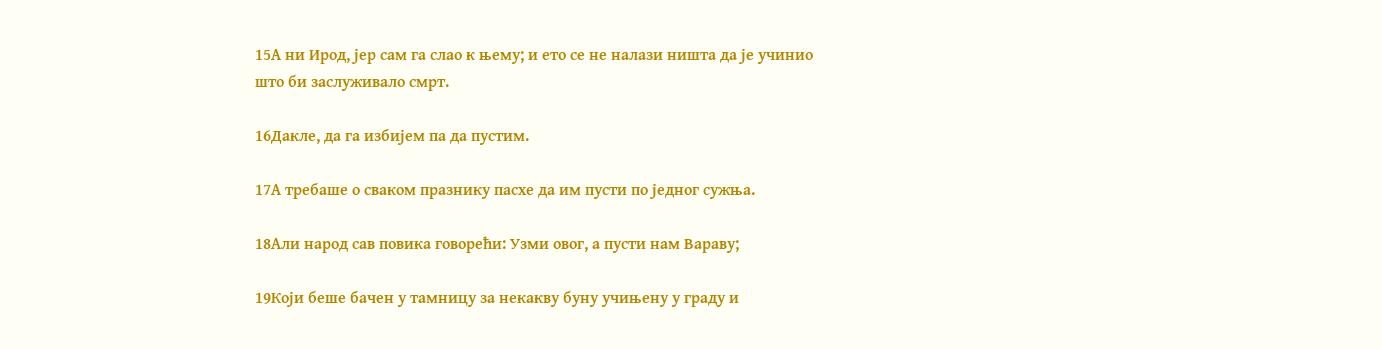15А ни Ирод, јер сам га слао к њему; и ето се не налази ништа да је учинио што би заслуживало смрт.

16Дакле, да га избијем па да пустим.

17А требаше о сваком празнику пасхе да им пусти по једног сужња.

18Али народ сав повика говорећи: Узми овог, а пусти нам Вараву;

19Који беше бачен у тамницу за некакву буну учињену у граду и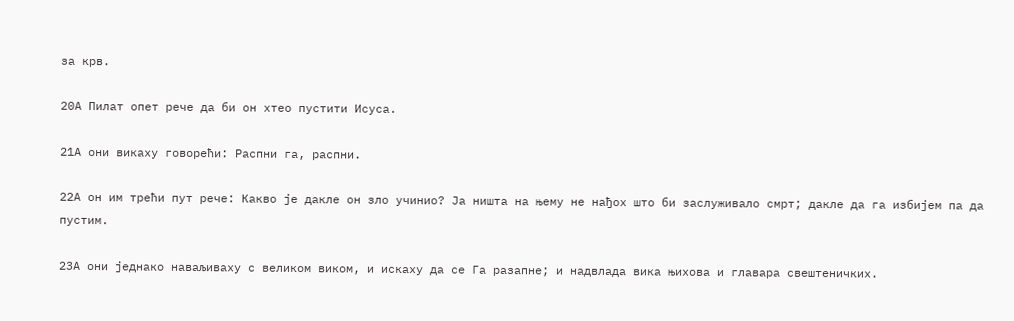за крв.

20А Пилат опет рече да би он хтео пустити Исуса.

21А они викаху говорећи: Распни га, распни.

22А он им трећи пут рече: Какво је дакле он зло учинио? Ја ништа на њему не нађох што би заслуживало смрт; дакле да га избијем па да пустим.

23А они једнако наваљиваху с великом виком, и искаху да се Га разапне; и надвлада вика њихова и главара свештеничких.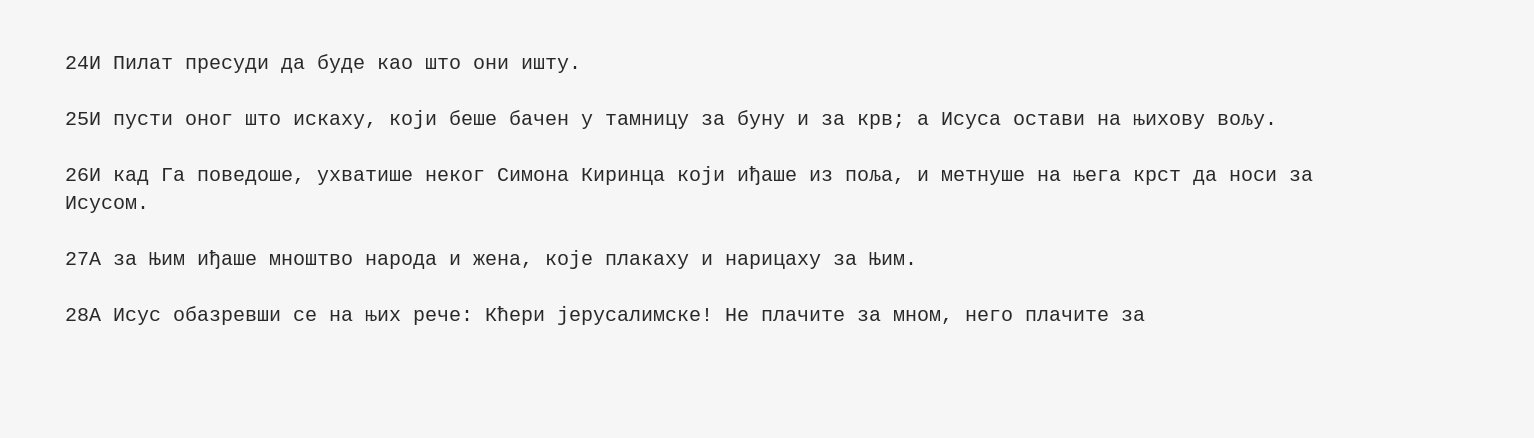24И Пилат пресуди да буде као што они ишту.

25И пусти оног што искаху, који беше бачен у тамницу за буну и за крв; а Исуса остави на њихову вољу.

26И кад Га поведоше, ухватише неког Симона Киринца који иђаше из поља, и метнуше на њега крст да носи за Исусом.

27А за Њим иђаше мноштво народа и жена, које плакаху и нарицаху за Њим.

28А Исус обазревши се на њих рече: Кћери јерусалимске! Не плачите за мном, него плачите за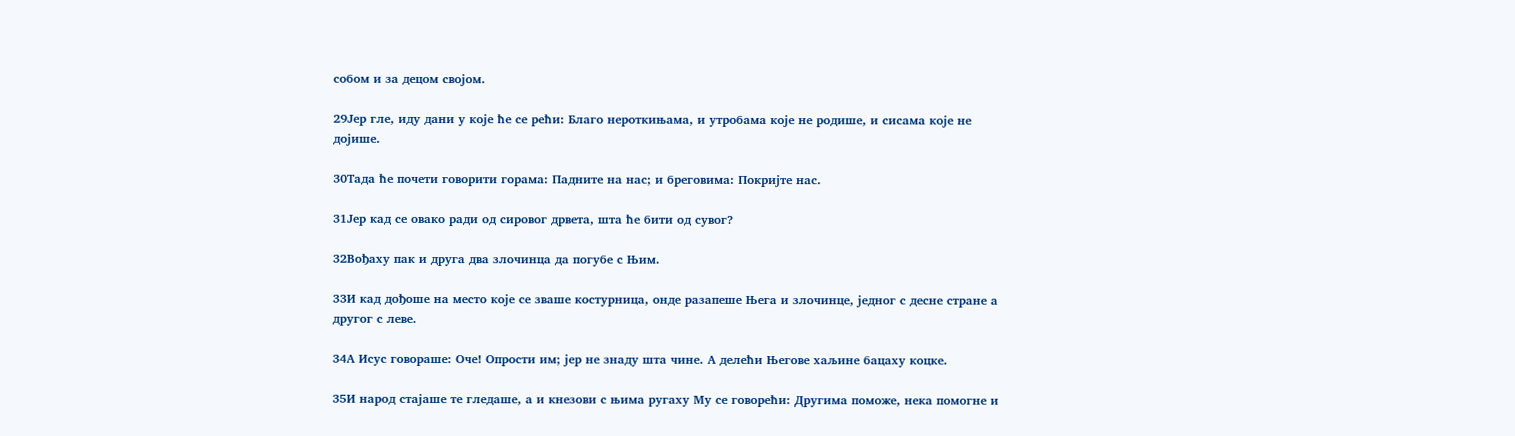собом и за децом својом.

29Јер гле, иду дани у које ће се рећи: Благо нероткињама, и утробама које не родише, и сисама које не дојише.

30Тада ће почети говорити горама: Падните на нас; и бреговима: Покријте нас.

31Јер кад се овако ради од сировог дрвета, шта ће бити од сувог?

32Вођаху пак и друга два злочинца да погубе с Њим.

33И кад дођоше на место које се зваше костурница, онде разапеше Њега и злочинце, једног с десне стране а другог с леве.

34А Исус говораше: Оче! Опрости им; јер не знаду шта чине. А делећи Његове хаљине бацаху коцке.

35И народ стајаше те гледаше, а и кнезови с њима ругаху Му се говорећи: Другима поможе, нека помогне и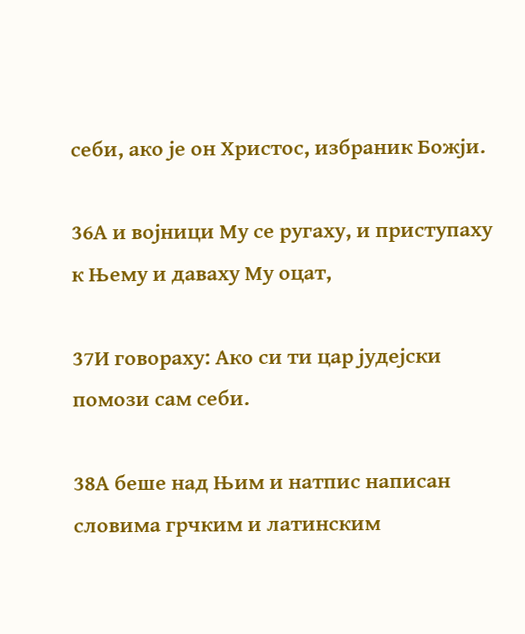себи, ако је он Христос, избраник Божји.

36А и војници Му се ругаху, и приступаху к Њему и даваху Му оцат,

37И говораху: Ако си ти цар јудејски помози сам себи.

38А беше над Њим и натпис написан словима грчким и латинским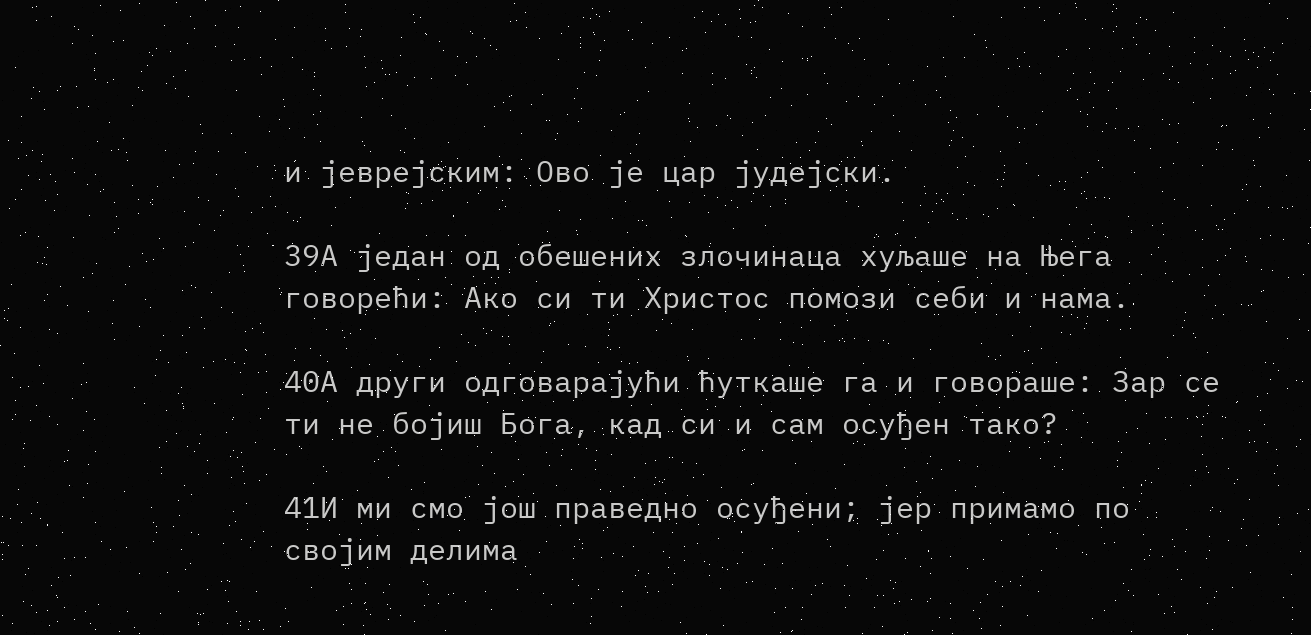и јеврејским: Ово је цар јудејски.

39А један од обешених злочинаца хуљаше на Њега говорећи: Ако си ти Христос помози себи и нама.

40А други одговарајући ћуткаше га и говораше: Зар се ти не бојиш Бога, кад си и сам осуђен тако?

41И ми смо још праведно осуђени; јер примамо по својим делима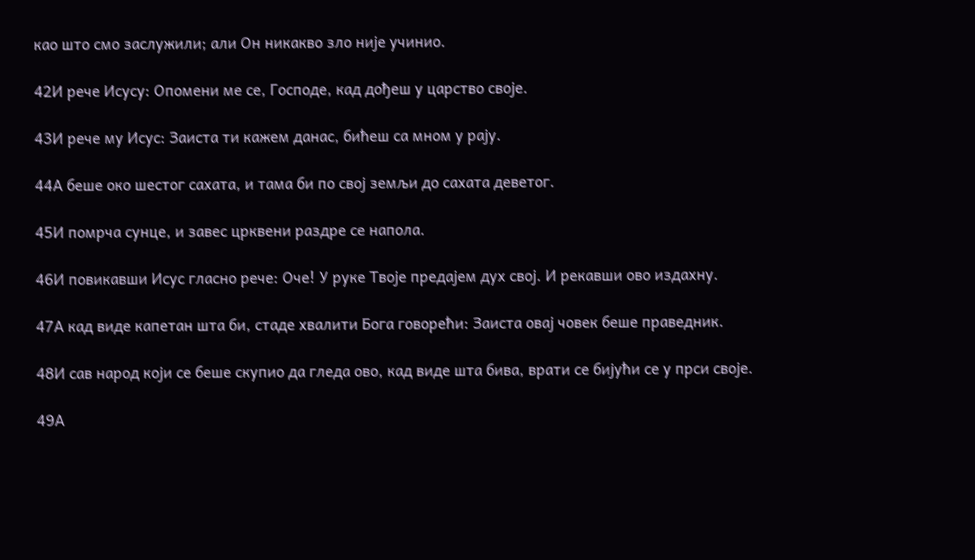као што смо заслужили; али Он никакво зло није учинио.

42И рече Исусу: Опомени ме се, Господе, кад дођеш у царство своје.

43И рече му Исус: Заиста ти кажем данас, бићеш са мном у рају.

44А беше око шестог сахата, и тама би по свој земљи до сахата деветог.

45И помрча сунце, и завес црквени раздре се напола.

46И повикавши Исус гласно рече: Оче! У руке Твоје предајем дух свој. И рекавши ово издахну.

47А кад виде капетан шта би, стаде хвалити Бога говорећи: Заиста овај човек беше праведник.

48И сав народ који се беше скупио да гледа ово, кад виде шта бива, врати се бијући се у прси своје.

49А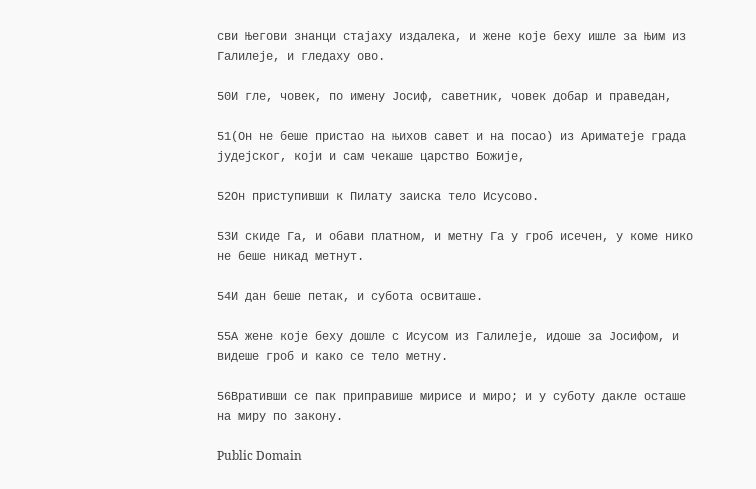сви Његови знанци стајаху издалека, и жене које беху ишле за Њим из Галилеје, и гледаху ово.

50И гле, човек, по имену Јосиф, саветник, човек добар и праведан,

51(Он не беше пристао на њихов савет и на посао) из Ариматеје града јудејског, који и сам чекаше царство Божије,

52Он приступивши к Пилату заиска тело Исусово.

53И скиде Га, и обави платном, и метну Га у гроб исечен, у коме нико не беше никад метнут.

54И дан беше петак, и субота освиташе.

55А жене које беху дошле с Исусом из Галилеје, идоше за Јосифом, и видеше гроб и како се тело метну.

56Вративши се пак приправише мирисе и миро; и у суботу дакле осташе на миру по закону.

Public Domain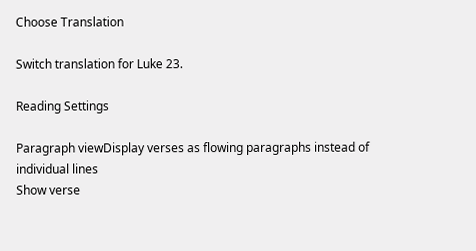Choose Translation

Switch translation for Luke 23.

Reading Settings

Paragraph viewDisplay verses as flowing paragraphs instead of individual lines
Show verse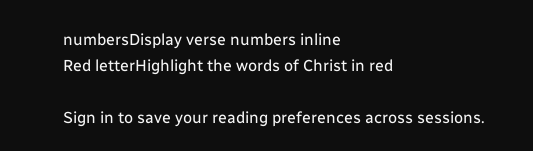numbersDisplay verse numbers inline
Red letterHighlight the words of Christ in red

Sign in to save your reading preferences across sessions.